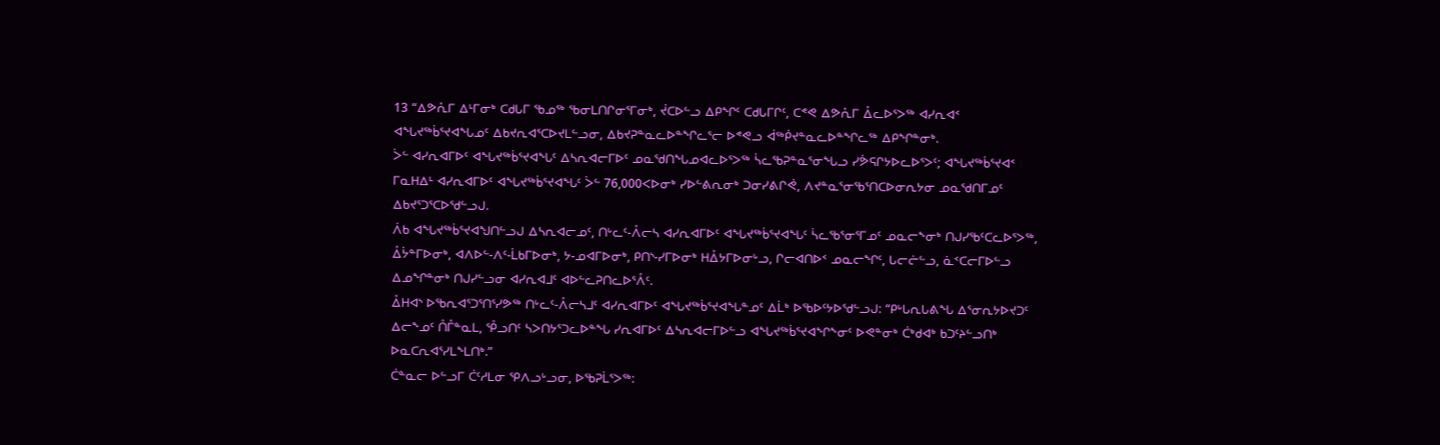13 “ᐃᕗᕅᒥ ᐃᒻᒥᓂᒃ ᑕᑯᒐᒥ ᖃᓄᖅ ᖃᓂᒪᑎᒋᓂᕐᒥᓂᒃ, ᔫᑕᐅᓪᓗ ᐃᑭᖏᑦ ᑕᑯᒐᒥᒋᑦ, ᑕᕝᕙ ᐃᕗᕅᒥ ᐂᓚᐅᕐᐳᖅ ᐊᓯᕆᐊᑉ ᐊᖓᔪᖅᑳᕐᔪᐊᖓᓄᑦ ᐃᑲᔪᕆᐊᕐᑕᐅᔪᒪᓪᓗᓂ, ᐃᑲᔪᕈᓐᓇᓚᐅᓐᖏᓚᕐᓕ ᐅᕝᕙᓗ ᐋᖅᑮᔪᓐᓇᓚᐅᓐᖏᓚᖅ ᐃᑭᖏᓐᓂᒃ.
ᐴᓪ ᐊᓯᕆᐊᒥᐅᑦ ᐊᖓᔪᖅᑳᕐᔪᐊᖓᑦ ᐃᓴᕆᐊᓕᒥᐅᑦ ᓄᓇᖁᑎᖓᓄᐊᓚᐅᕐᐳᖅ ᓵᓚᖃᕈᓐᓇᕐᓂᖓᓗ ᓯᕘᕋᒋᔭᐅᓚᐅᕐᐳᑦ; ᐊᖓᔪᖅᑳᕐᔪᐊᑉ ᒥᓇᕼᐃᒻ ᐊᓯᕆᐊᒥᐅᑦ ᐊᖓᔪᖅᑳᕐᔪᐊᖓᑦ ᐴᓪ 76,000ᐸᐅᓂᒃ ᓯᐅᓪᕕᕆᓂᒃ ᑐᓂᓯᕕᒋᕚ, ᐱᔪᓐᓇᕐᓂᖃᕐᑎᑕᐅᓂᕆᔭᓂ ᓄᓇᖁᑎᒥᓄᑦ ᐃᑲᔪᕐᑐᕐᑕᐅᖁᓪᓗᒍ.
ᐲᑲ ᐊᖓᔪᖅᑳᕐᔪᐊᖑᑎᓪᓗᒍ ᐃᓴᕆᐊᓕᓄᑦ, ᑎᒡᓚᑦ-ᐰᓕᓴ ᐊᓯᕆᐊᒥᐅᑦ ᐊᖓᔪᖅᑳᕐᔪᐊᖓᑦ ᓵᓚᖃᕐᓂᕐᒥᓄᑦ ᓄᓇᓕᖕᓂᒃ ᑎᒍᓯᖃᑦᑕᓚᐅᕐᐳᖅ, ᐂᔮᓐᒥᐅᓂᒃ, ᐊᐱᐅᓪ-ᐱᑦ-ᒫᑲᒥᐅᓂᒃ, ᔭ-ᓄᐊᒥᐅᓂᒃ, ᑭᑎᔅ-ᓯᒥᐅᓂᒃ ᕼᐂᔭᒥᐅᓂᒡᓗ, ᒋᓕᐊᑎᐅᑉ ᓄᓇᓕᖏᑦ, ᒐᓕᓖᓪᓗ, ᓈᑉᑕᓕᒥᐅᓪᓗ ᐃᓄᖏᓐᓂᒃ ᑎᒍᓯᓪᓗᓂ ᐊᓯᕆᐊᒧᑦ ᐊᐅᓪᓚᕈᑎᓚᐅᕐᐰᑦ.
ᐂᕼᐊᔅ ᐅᖃᕆᐊᕐᑐᕐᑎᕐᓯᕗᖅ ᑎᒡᓚᑦ-ᐰᓕᓴᒧᑦ ᐊᓯᕆᐊᒥᐅᑦ ᐊᖓᔪᖅᑳᕐᔪᐊᖓᓐᓄᑦ ᐃᒫᒃ ᐅᖃᐅᑦᔭᐅᖁᓪᓗᒍ: “ᑭᒡᒐᕆᒐᕕᖓ ᐃᕐᓂᕆᔭᐅᔪᑐᑦ ᐃᓕᖕᓄᑦ ᑍᒤᓐᓇᒪ, ᕾᓗᑎᑦ ᓴᐳᑎᔭᕐᑐᓚᐅᓐᖓ ᓯᕆᐊᒥᐅᑦ ᐃᓴᕆᐊᓕᒥᐅᓪᓗ ᐊᖓᔪᖅᑳᕐᔪᐊᖏᖕᓂᑦ ᐅᕙᓐᓂᒃ ᑖᒃᑯᐊᒃ ᑲᑐᑦᔨᓪᓗᑎᒃ ᐅᓇᑕᕆᐊᕐᓯᒪᖕᒪᑎᒃ.”
ᑖᓐᓇᓕ ᐅᓪᓗᒥ ᑖᑦᓱᒪᓂ ᕿᐱᓗᒡᓗᓂ, ᐅᖃᕈᒫᕐᐳᖅ: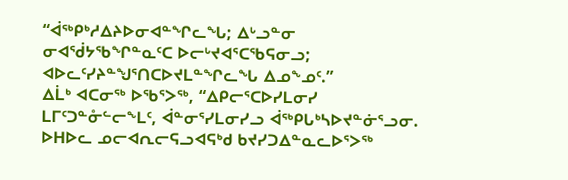“ᐋᖅᑭᒃᓱᐃᔨᐅᓂᐊᓐᖏᓚᖓ; ᐃᒡᓗᓐᓂ ᓂᐊᖂᔭᖃᖏᓐᓇᑦᑕ ᐅᓕᒡᔪᐊᕐᑕᖃᕋᓂᓗ; ᐊᐅᓚᑦᓯᔨᓐᖑᕐᑎᑕᐅᔪᒪᓐᖏᓚᖓ ᐃᓄᖕᓄᑦ.”
ᐃᒫᒃ ᐊᑕᓂᖅ ᐅᖃᕐᐳᖅ, “ᐃᑭᓕᕐᑕᐅᓯᒪᓂᓯ ᒪᒥᑦᑐᓐᓁᓪᓕᖕᒪᑦ, ᐋᓐᓂᕐᓯᒪᓂᓯᓗ ᐋᖅᑭᒐᒃᓴᐅᔪᓐᓃᕐᓗᓂ.
ᐅᕼᐅᓚ ᓄᓕᐊᕆᓕᕋᓗᐊᕋᒃᑯ ᑲᔪᓯᑐᐃᓐᓇᓚᐅᕐᐳᖅ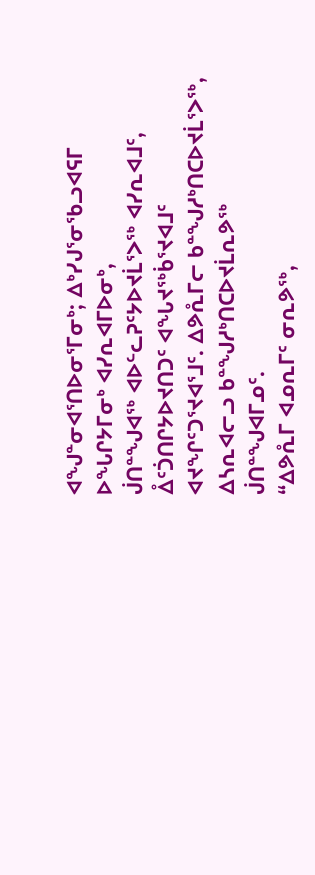ᐊᖑᓐᓂᐊᕐᑎᐅᓂᕐᒥᓂᒃ; ᐃᒃᓯᒍᕐᓂᖃᓗᐊᕋᒥ ᐅᖓᒋᔭᒥᓂᒃ ᐊᓯᕆᐊᒥᐅᓂᒃ,
ᒎᑎᓐᖑᐊᖅ ᐊᐅᓪᓚᕈᑦᔭᐅᔪᒫᕐᐳᖅ ᐊᓯᕆᐊᒧᑦ, ᐂᑦᑑᑎᒋᔭᐅᔪᑎᑐᑦ ᐊᖓᔪᖅᑳᕐᔪᐊᒧᑦ ᐊᔪᖏᑦᑐᕐᔪᐊᕐᒧᑦ. ᐃᕗᕅᒥᓕ ᑲᓐᖑᓱᒃᑎᑕᐅᔪᒫᕐᐳᖅ, ᐃᓴᕆᐊᓕᓗ ᑲᓐᖑᓱᒃᑎᑕᐅᔪᒫᕆᕗᖅ ᒎᑎᓐᖑᐊᒥᓄᑦ.
“ᐃᕗᕅᒥ ᐊᓄᕆᒥᑦ ᓂᕆᕗᖅ,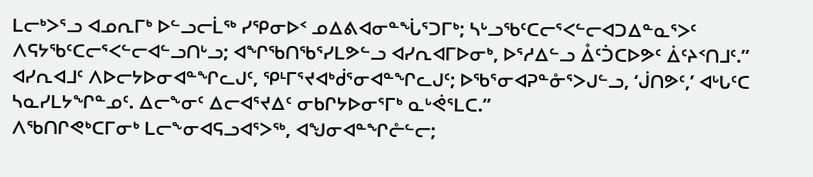ᒪᓕᒃᐳᕐᓗ ᐊᓄᕆᒥᒃ ᐅᓪᓗᓕᒫᖅ ᓯᕿᓂᐅᑉ ᓄᐃᕕᐊᓂᓐᖔᕐᑐᒥᒃ; ᓴᒡᓗᖃᑦᑕᓕᕐᐸᓪᓕᐊᑐᐃᓐᓇᕐᐳᑦ ᐱᕋᔭᖃᑦᑕᓕᕐᐸᓪᓕᐊᓪᓗᑎᒡᓗ; ᐊᖏᖃᑎᖃᕐᓯᒪᕗᓪᓗ ᐊᓯᕆᐊᒥᐅᓂᒃ, ᐅᕐᓱᐃᓪᓗ ᐂᑦᑑᑕᐅᕗᑦ ᐄᑦᔨᑉᑎᒧᑦ.”
ᐊᓯᕆᐊᒧᑦ ᐱᐅᓕᔭᐅᓂᐊᓐᖏᓚᒍᑦ, ᕿᒻᒥᕐᔪᐊᒃᑰᕐᓂᐊᓐᖏᓚᒍᑦ; ᐅᖃᕐᓂᐊᕈᓐᓁᕐᐳᒍᓪᓗ, ‘ᒎᑎᕗᑦ,’ ᐊᒡᒐᑦᑕ ᓴᓇᓯᒪᔭᖏᓐᓄᑦ. ᐃᓕᖕᓂᑦ ᐃᓕᐊᕐᔪᐃᑦ ᓂᑲᒋᔭᐅᓂᕐᒥᒃ ᓇᒡᕚᕐᒪᑕ.”
ᐱᖃᑎᒋᕙᒃᑕᒥᓂᒃ ᒪᓕᖕᓂᐊᕋᓗᐊᕐᐳᖅ, ᐊᖑᓂᐊᓐᖏᓔᓪᓕ;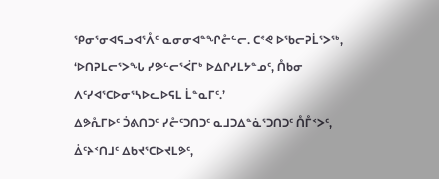ᕿᓂᕐᓂᐊᕋᓗᐊᕐᐰᑦ ᓇᓂᓂᐊᓐᖏᓔᓪᓕ. ᑕᕝᕙ ᐅᖃᓕᕈᒫᕐᐳᖅ, ‘ᐅᑎᕈᒪᓕᕐᐳᖓ ᓯᕗᓪᓕᕐᐹᒥᒃ ᐅᐃᒋᓯᒪᔭᓐᓄᑦ, ᑍᑲᓂ ᐱᑦᓯᐊᕐᑕᐅᓂᕐᓴᐅᓚᐅᕋᒪ ᒫᓐᓇᒥᑦ.’
ᐃᕗᕅᒥᐅᑦ ᑑᕕᑎᑐᑦ ᓯᓔᑦᑐᑎᑐᑦ ᓇᒧᑐᐃᓐᓈᕐᑐᑎᑐᑦ ᑍᒤᑉᐳᑦ, ᐄᑦᔨᑉᑎᒧᑦ ᐃᑲᔪᕐᑕᐅᔪᒪᕗᑦ,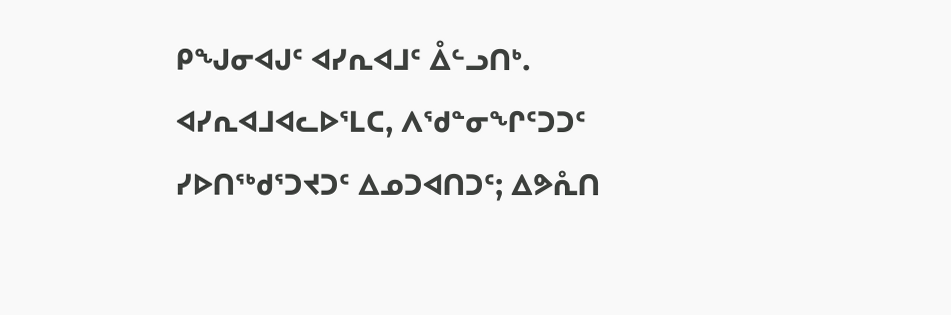ᑭᖑᓂᐊᒍᑦ ᐊᓯᕆᐊᒧᑦ ᐂᓪᓗᑎᒃ.
ᐊᓯᕆᐊᒧᐊᓚᐅᕐᒪᑕ, ᐱᖁᓐᓂᖏᑦᑐᑐᑦ ᓯᐅᑎᖅᑯᕐᑐᔪᑐᑦ ᐃᓄᑐᐊᑎᑐᑦ; ᐃᕗᕅᑎ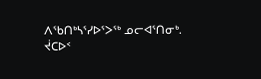ᐱᖃᑎᒃᓴᕐᓯᐅᕐᐳᖅ ᓄᓕᐊᕐᑎᓂᒃ.
ᔫᑕᐅᑉ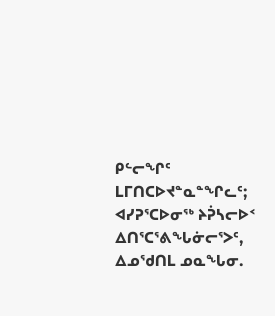ᑭᓪᓕᖏᑦ ᒪᒥᑎᑕᐅᔪᓐᓇᓐᖏᓚᑦ; ᐊᓯᕈᕐᑕᐅᓂᖅ ᔨᕉᓴᓕᐅᑉ ᐃᑎᕐᑕᕐᕕᖓᓃᓕᕐᐳᑦ, ᐃᓄᖁᑎᒪ ᓄᓇᖓᓂ.